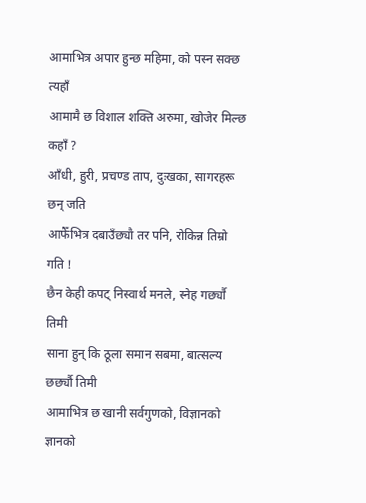आमाभित्र अपार हुन्छ महिमा, को पस्न सक्छ त्यहाँ
आमामै छ विशाल शक्ति अरुमा, खोजेर मिल्छ कहाँ ?
आँधी, हुरी, प्रचण्ड ताप, दुःखका, सागरहरू छन् जति
आफैँभित्र दबाउँछ्यौ तर पनि, रोकिन्न तिम्रो गति !
छैन केही कपट् निस्वार्थ मनले, स्नेह गर्छ्यौ तिमी
साना हुन् कि ठूला समान सबमा, बात्सल्य छर्छ्यौ तिमी
आमाभित्र छ खानी सर्वगुणको, विज्ञानको ज्ञानको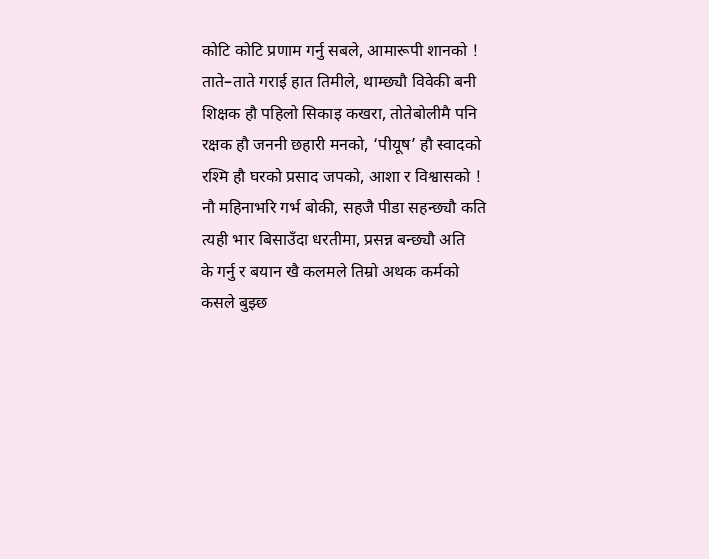कोटि कोटि प्रणाम गर्नु सबले, आमारूपी शानको !
ताते–ताते गराई हात तिमीले, थाम्छ्यौ विवेकी बनी
शिक्षक हौ पहिलो सिकाइ कखरा, तोतेबोलीमै पनि
रक्षक हौ जननी छहारी मनको, ‘पीयूष’ हौ स्वादको
रश्मि हौ घरको प्रसाद जपको, आशा र विश्वासको !
नौ महिनाभरि गर्भ बोकी, सहजै पीडा सहन्छ्यौ कति
त्यही भार बिसाउँदा धरतीमा, प्रसन्न बन्छ्यौ अति
के गर्नु र बयान खै कलमले तिम्रो अथक कर्मको
कसले बुझ्छ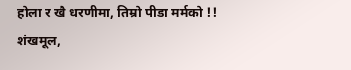होला र खै धरणीमा, तिम्रो पीडा मर्मको !!
शंखमूल,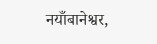नयाँबानेश्वर,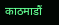काठमाडौं